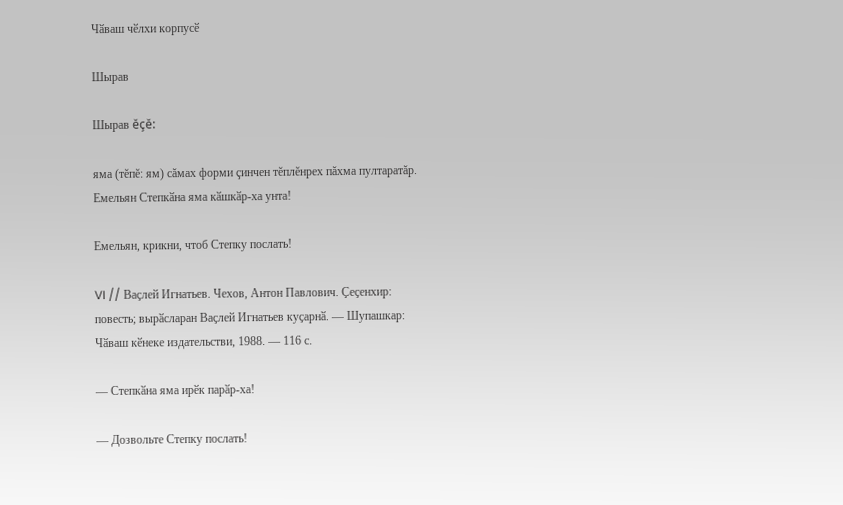Чӑваш чӗлхи корпусӗ

Шырав

Шырав ĕçĕ:

яма (тĕпĕ: ям) сăмах форми çинчен тĕплĕнрех пăхма пултаратăр.
Емельян Степкӑна яма кӑшкӑр-ха унта!

Емельян, крикни, чтоб Степку послать!

VI // Ваҫлей Игнатьев. Чехов, Антон Павлович. Ҫеҫенхир: повесть; вырӑсларан Ваҫлей Игнатьев куҫарнӑ. — Шупашкар: Чӑваш кӗнеке издательстви, 1988. — 116 с.

— Степкӑна яма ирӗк парӑр-ха!

— Дозвольте Степку послать!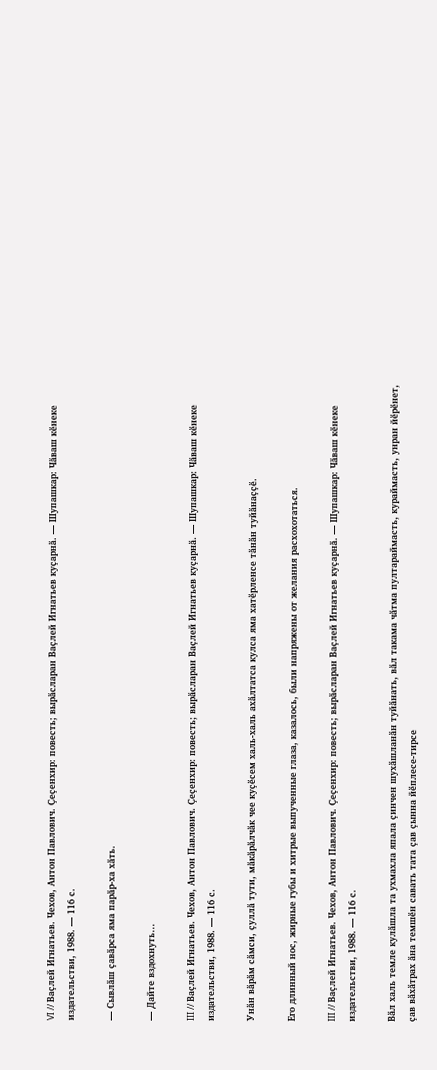VI // Ваҫлей Игнатьев. Чехов, Антон Павлович. Ҫеҫенхир: повесть; вырӑсларан Ваҫлей Игнатьев куҫарнӑ. — Шупашкар: Чӑваш кӗнеке издательстви, 1988. — 116 с.

— Сывлӑш ҫавӑрса яма парӑр-ха хӑть.

— Дайте вздохнуть…

III // Ваҫлей Игнатьев. Чехов, Антон Павлович. Ҫеҫенхир: повесть; вырӑсларан Ваҫлей Игнатьев куҫарнӑ. — Шупашкар: Чӑваш кӗнеке издательстви, 1988. — 116 с.

Унӑн вӑрӑм сӑмси, ҫуллӑ тути, мӑкӑрӑлчӑк чее куҫӗсем халь-халь ахӑлтатса кулса яма хатӗрленсе тӑнӑн туйӑнаҫҫӗ.

Его длинный нос, жирные губы и хитрые выпученные глаза, казалось, были напряжены от желания расхохотаться.

III // Ваҫлей Игнатьев. Чехов, Антон Павлович. Ҫеҫенхир: повесть; вырӑсларан Ваҫлей Игнатьев куҫарнӑ. — Шупашкар: Чӑваш кӗнеке издательстви, 1988. — 116 с.

Вӑл халь темле кулӑшла та ухмахла япала ҫинчен шухӑшланӑн туйӑнать, вӑл такама чӑтма пултараймасть, кураймасть, унран йӗрӗнет, ҫав вӑхӑтрах ӑна темшӗн савать тата ҫав ҫынна йӗплесе-тирсе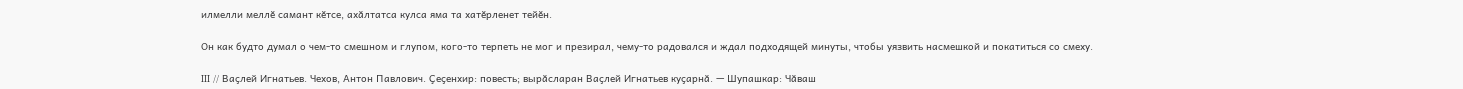илмелли меллӗ самант кӗтсе, ахӑлтатса кулса яма та хатӗрленет тейӗн.

Он как будто думал о чем-то смешном и глупом, кого-то терпеть не мог и презирал, чему-то радовался и ждал подходящей минуты, чтобы уязвить насмешкой и покатиться со смеху.

III // Ваҫлей Игнатьев. Чехов, Антон Павлович. Ҫеҫенхир: повесть; вырӑсларан Ваҫлей Игнатьев куҫарнӑ. — Шупашкар: Чӑваш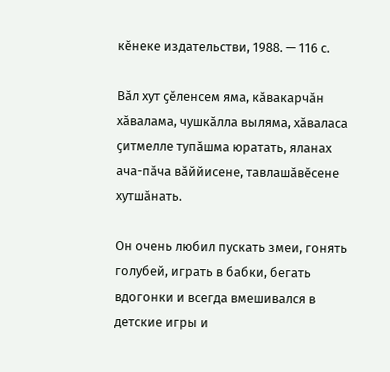кӗнеке издательстви, 1988. — 116 с.

Вӑл хут ҫӗленсем яма, кӑвакарчӑн хӑвалама, чушкӑлла выляма, хӑваласа ҫитмелле тупӑшма юратать, яланах ача-пӑча вӑййисене, тавлашӑвӗсене хутшӑнать.

Он очень любил пускать змеи, гонять голубей, играть в бабки, бегать вдогонки и всегда вмешивался в детские игры и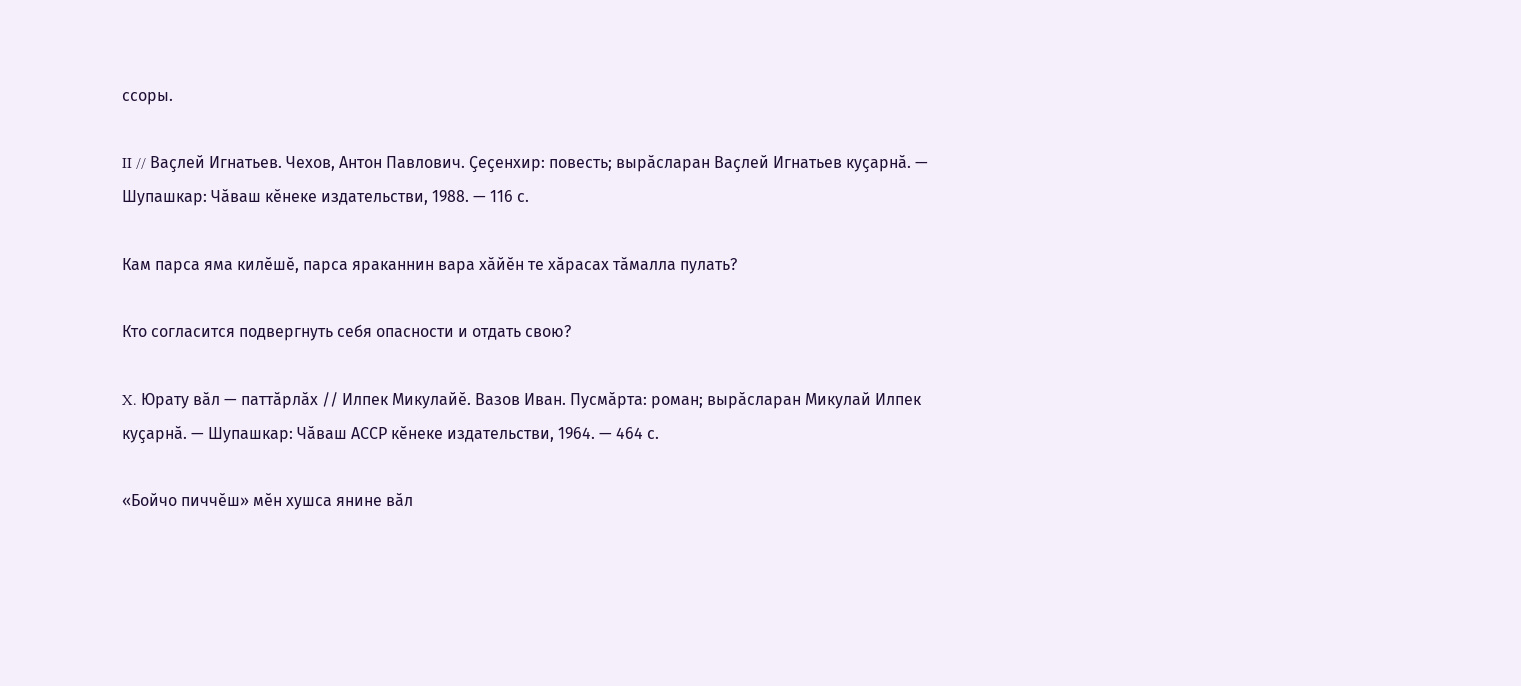ссоры.

II // Ваҫлей Игнатьев. Чехов, Антон Павлович. Ҫеҫенхир: повесть; вырӑсларан Ваҫлей Игнатьев куҫарнӑ. — Шупашкар: Чӑваш кӗнеке издательстви, 1988. — 116 с.

Кам парса яма килӗшӗ, парса яраканнин вара хӑйӗн те хӑрасах тӑмалла пулать?

Кто согласится подвергнуть себя опасности и отдать свою?

X. Юрату вӑл — паттӑрлӑх // Илпек Микулайӗ. Вазов Иван. Пусмӑрта: роман; вырӑсларан Микулай Илпек куҫарнӑ. — Шупашкар: Чӑваш АССР кӗнеке издательстви, 1964. — 464 с.

«Бойчо пиччӗш» мӗн хушса янине вӑл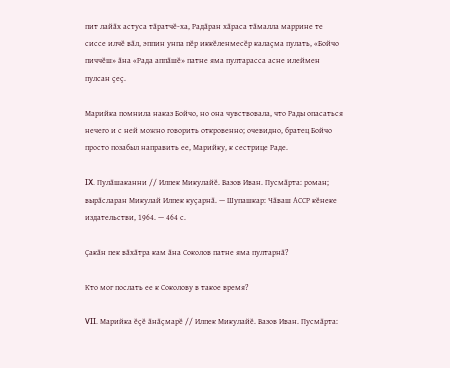пит лайӑх астуса тӑратчӗ-ха, Радӑран хӑраса тӑмалла маррине те сиссе илчӗ вӑл, эппин унпа пӗр иккӗленмесӗр калаҫма пулать, «Бойчо пиччӗш» ӑна «Рада аппӑшӗ» патне яма пултарасса асне илеймен пулсан ҫеҫ.

Марийка помнила наказ Бойчо, но она чувствовала, что Рады опасаться нечего и с ней можно говорить откровенно; очевидно, братец Бойчо просто позабыл направить ее, Марийку, к сестрице Раде.

IX. Пулӑшаканни // Илпек Микулайӗ. Вазов Иван. Пусмӑрта: роман; вырӑсларан Микулай Илпек куҫарнӑ. — Шупашкар: Чӑваш АССР кӗнеке издательстви, 1964. — 464 с.

Ҫакӑн пек вӑхӑтра кам ӑна Соколов патне яма пултарнӑ?

Кто мог послать ее к Соколову в такое время?

VII. Марийка ӗҫӗ ӑнӑҫмарӗ // Илпек Микулайӗ. Вазов Иван. Пусмӑрта: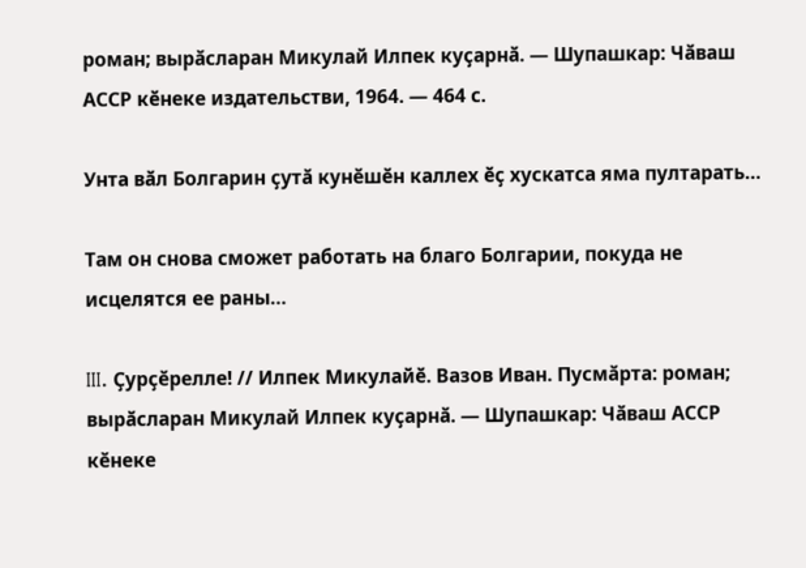роман; вырӑсларан Микулай Илпек куҫарнӑ. — Шупашкар: Чӑваш АССР кӗнеке издательстви, 1964. — 464 с.

Унта вӑл Болгарин ҫутӑ кунӗшӗн каллех ӗҫ хускатса яма пултарать…

Там он снова сможет работать на благо Болгарии, покуда не исцелятся ее раны…

III. Ҫурҫӗрелле! // Илпек Микулайӗ. Вазов Иван. Пусмӑрта: роман; вырӑсларан Микулай Илпек куҫарнӑ. — Шупашкар: Чӑваш АССР кӗнеке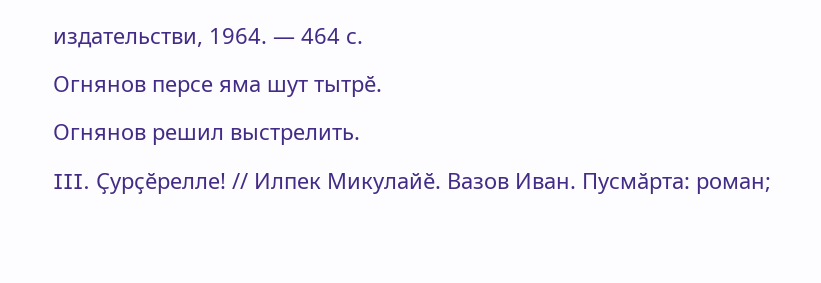издательстви, 1964. — 464 с.

Огнянов персе яма шут тытрӗ.

Огнянов решил выстрелить.

III. Ҫурҫӗрелле! // Илпек Микулайӗ. Вазов Иван. Пусмӑрта: роман;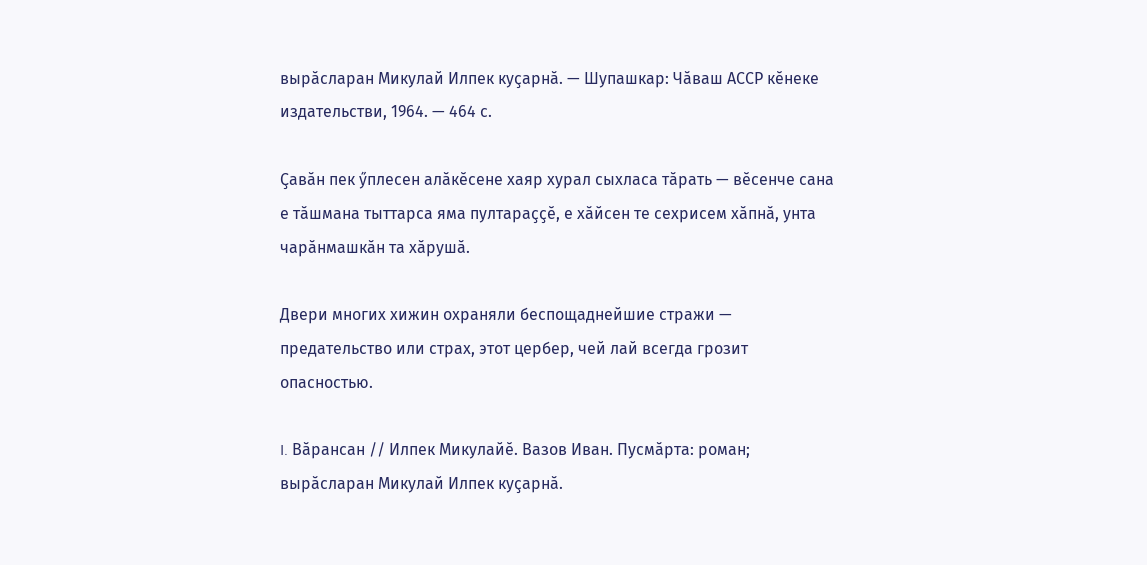вырӑсларан Микулай Илпек куҫарнӑ. — Шупашкар: Чӑваш АССР кӗнеке издательстви, 1964. — 464 с.

Ҫавӑн пек ӳплесен алӑкӗсене хаяр хурал сыхласа тӑрать — вӗсенче сана е тӑшмана тыттарса яма пултараҫҫӗ, е хӑйсен те сехрисем хӑпнӑ, унта чарӑнмашкӑн та хӑрушӑ.

Двери многих хижин охраняли беспощаднейшие стражи — предательство или страх, этот цербер, чей лай всегда грозит опасностью.

I. Вӑрансан // Илпек Микулайӗ. Вазов Иван. Пусмӑрта: роман; вырӑсларан Микулай Илпек куҫарнӑ.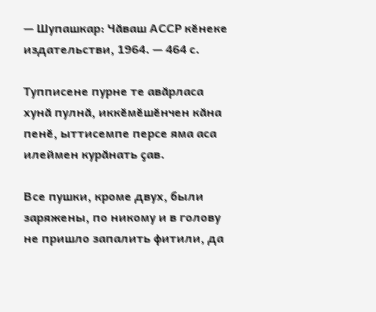— Шупашкар: Чӑваш АССР кӗнеке издательстви, 1964. — 464 с.

Тупписене пурне те авӑрласа хунӑ пулнӑ, иккӗмӗшӗнчен кӑна пенӗ, ыттисемпе персе яма аса илеймен курӑнать ҫав.

Все пушки, кроме двух, были заряжены, по никому и в голову не пришло запалить фитили, да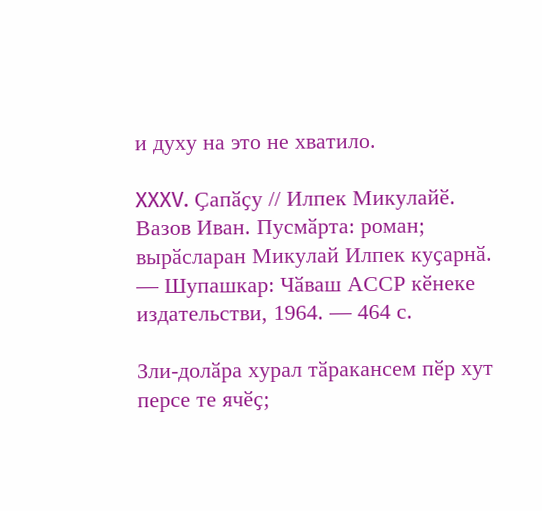и духу на это не хватило.

XXXV. Ҫапӑҫу // Илпек Микулайӗ. Вазов Иван. Пусмӑрта: роман; вырӑсларан Микулай Илпек куҫарнӑ. — Шупашкар: Чӑваш АССР кӗнеке издательстви, 1964. — 464 с.

Зли-долӑра хурал тӑракансем пӗр хут персе те ячӗҫ;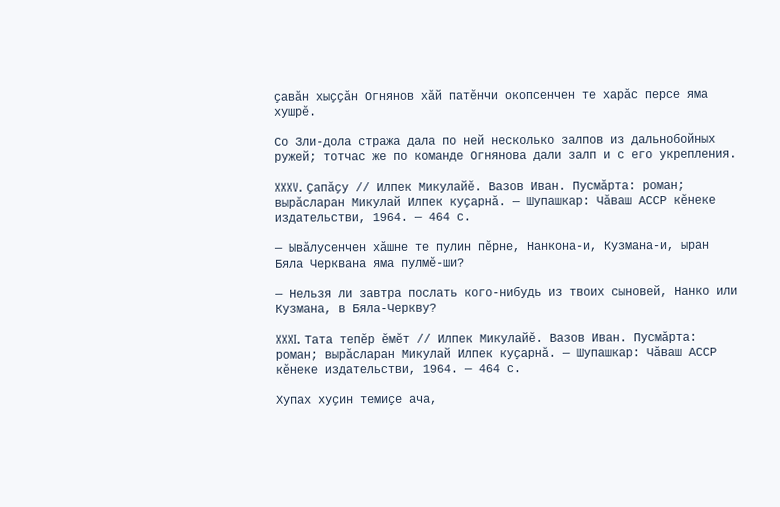ҫавӑн хыҫҫӑн Огнянов хӑй патӗнчи окопсенчен те харӑс персе яма хушрӗ.

Со Зли-дола стража дала по ней несколько залпов из дальнобойных ружей; тотчас же по команде Огнянова дали залп и с его укрепления.

XXXV. Ҫапӑҫу // Илпек Микулайӗ. Вазов Иван. Пусмӑрта: роман; вырӑсларан Микулай Илпек куҫарнӑ. — Шупашкар: Чӑваш АССР кӗнеке издательстви, 1964. — 464 с.

— Ывӑлусенчен хӑшне те пулин пӗрне, Нанкона-и, Кузмана-и, ыран Бяла Черквана яма пулмӗ-ши?

— Нельзя ли завтра послать кого-нибудь из твоих сыновей, Нанко или Кузмана, в Бяла-Черкву?

XXXI. Тата тепӗр ӗмӗт // Илпек Микулайӗ. Вазов Иван. Пусмӑрта: роман; вырӑсларан Микулай Илпек куҫарнӑ. — Шупашкар: Чӑваш АССР кӗнеке издательстви, 1964. — 464 с.

Хупах хуҫин темиҫе ача,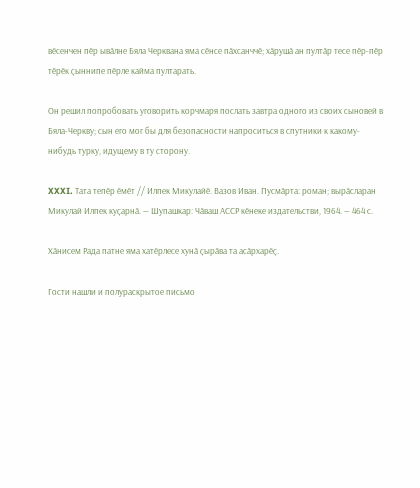вӗсенчен пӗр ывӑлне Бяла Черквана яма сӗнсе пӑхсанччӗ; хӑрушӑ ан пултӑр тесе пӗр-пӗр тӗрӗк ҫыннипе пӗрле кайма пултарать.

Он решил попробовать уговорить корчмаря послать завтра одного из своих сыновей в Бяла-Черкву; сын его мог бы для безопасности напроситься в спутники к какому-нибудь турку, идущему в ту сторону.

XXXI. Тата тепӗр ӗмӗт // Илпек Микулайӗ. Вазов Иван. Пусмӑрта: роман; вырӑсларан Микулай Илпек куҫарнӑ. — Шупашкар: Чӑваш АССР кӗнеке издательстви, 1964. — 464 с.

Хӑнисем Рада патне яма хатӗрлесе хунӑ ҫырӑва та асӑрхарӗҫ.

Гости нашли и полураскрытое письмо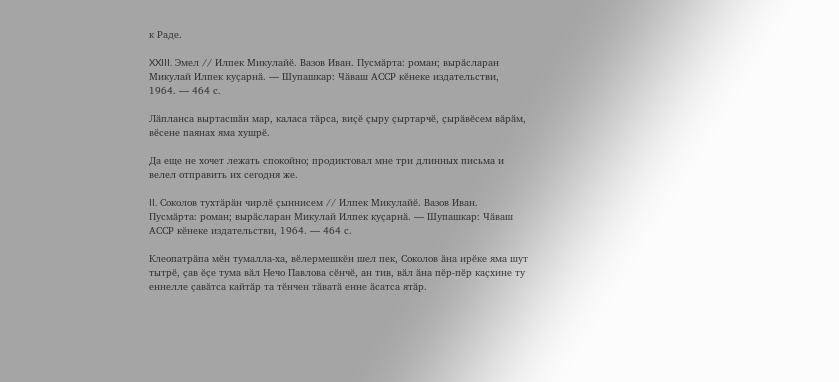к Раде.

XXIII. Эмел // Илпек Микулайӗ. Вазов Иван. Пусмӑрта: роман; вырӑсларан Микулай Илпек куҫарнӑ. — Шупашкар: Чӑваш АССР кӗнеке издательстви, 1964. — 464 с.

Лӑпланса выртасшӑн мар, каласа тӑрса, виҫӗ ҫыру ҫыртарчӗ, ҫырӑвӗсем вӑрӑм, вӗсене паянах яма хушрӗ.

Да еще не хочет лежать спокойно; продиктовал мне три длинных письма и велел отправить их сегодня же.

II. Соколов тухтӑрӑн чирлӗ ҫыннисем // Илпек Микулайӗ. Вазов Иван. Пусмӑрта: роман; вырӑсларан Микулай Илпек куҫарнӑ. — Шупашкар: Чӑваш АССР кӗнеке издательстви, 1964. — 464 с.

Клеопатрӑпа мӗн тумалла-ха, вӗлермешкӗн шел пек, Соколов ӑна ирӗке яма шут тытрӗ, ҫав ӗҫе тума вӑл Нечо Павлова сӗнчӗ, ан тив, вӑл ӑна пӗр-пӗр каҫхине ту еннелле ҫавӑтса кайтӑр та тӗнчен тӑватӑ енне ӑсатса ятӑр.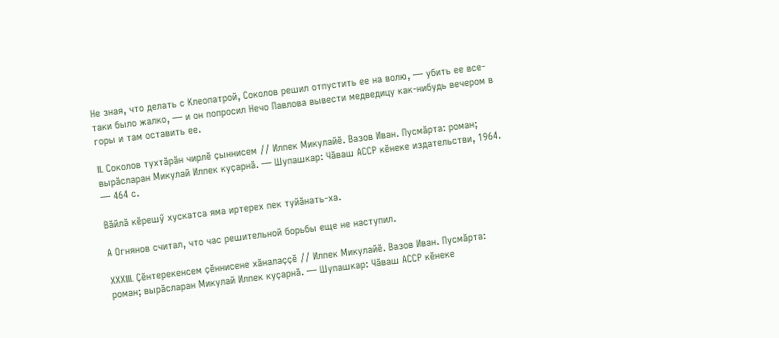Не зная, что делать с Клеопатрой, Соколов решил отпустить ее на волю, — убить ее все-таки было жалко, — и он попросил Нечо Павлова вывести медведицу как-нибудь вечером в горы и там оставить ее.

II. Соколов тухтӑрӑн чирлӗ ҫыннисем // Илпек Микулайӗ. Вазов Иван. Пусмӑрта: роман; вырӑсларан Микулай Илпек куҫарнӑ. — Шупашкар: Чӑваш АССР кӗнеке издательстви, 1964. — 464 с.

Вӑйлӑ кӗрешӳ хускатса яма иртерех пек туйӑнать-ха.

А Огнянов считал, что час решительной борьбы еще не наступил.

ХХХIII. Ҫӗнтерекенсем ҫӗннисене хӑналаҫҫӗ // Илпек Микулайӗ. Вазов Иван. Пусмӑрта: роман; вырӑсларан Микулай Илпек куҫарнӑ. — Шупашкар: Чӑваш АССР кӗнеке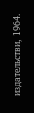издательстви, 1964.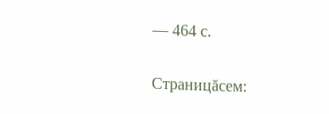— 464 с.

Страницăсем: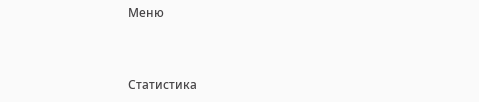Меню



Статистика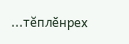...тĕплӗнрех